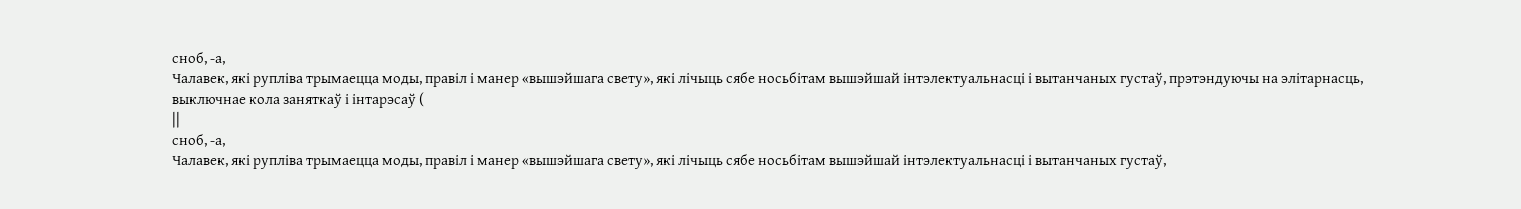сноб, -а,
Чалавек, які рупліва трымаецца моды, правіл і манер «вышэйшага свету», які лічыць сябе носьбітам вышэйшай інтэлектуальнасці і вытанчаных густаў, прэтэндуючы на элітарнасць, выключнае кола заняткаў і інтарэсаў (
||
сноб, -а,
Чалавек, які рупліва трымаецца моды, правіл і манер «вышэйшага свету», які лічыць сябе носьбітам вышэйшай інтэлектуальнасці і вытанчаных густаў,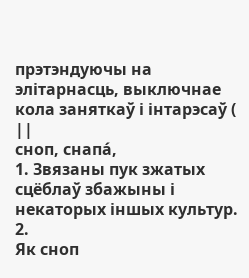прэтэндуючы на элітарнасць, выключнае кола заняткаў і інтарэсаў (
||
сноп, снапа́,
1. Звязаны пук зжатых сцёблаў збажыны і некаторых іншых культур.
2.
Як сноп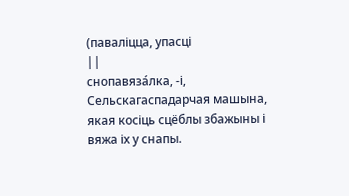(паваліцца, упасці
||
снопавяза́лка, -і,
Сельскагаспадарчая машына, якая косіць сцёблы збажыны і вяжа іх у снапы.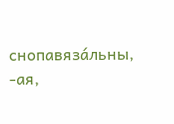снопавяза́льны, -ая,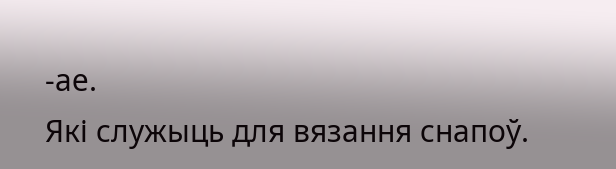-ае.
Які служыць для вязання снапоў.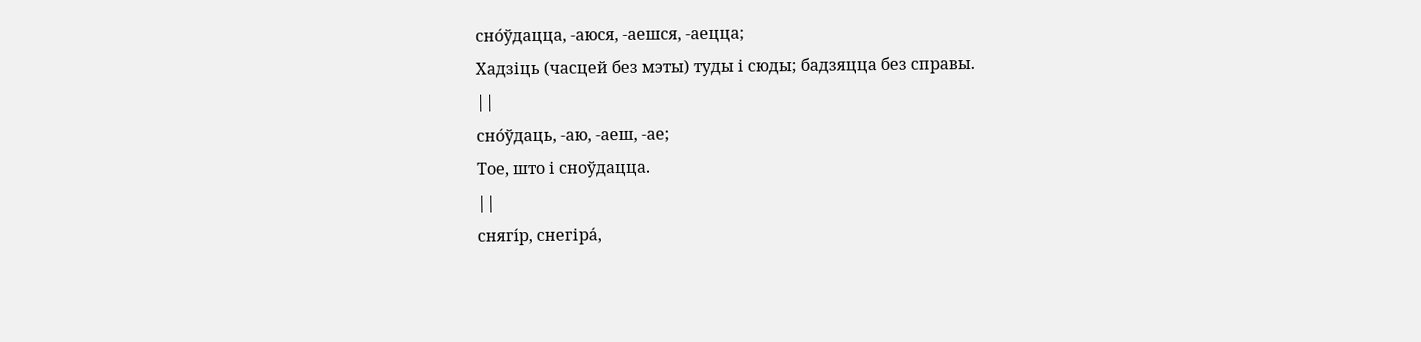сно́ўдацца, -аюся, -аешся, -аецца;
Хадзіць (часцей без мэты) туды і сюды; бадзяцца без справы.
||
сно́ўдаць, -аю, -аеш, -ае;
Тое, што і сноўдацца.
||
снягі́р, снегіра́,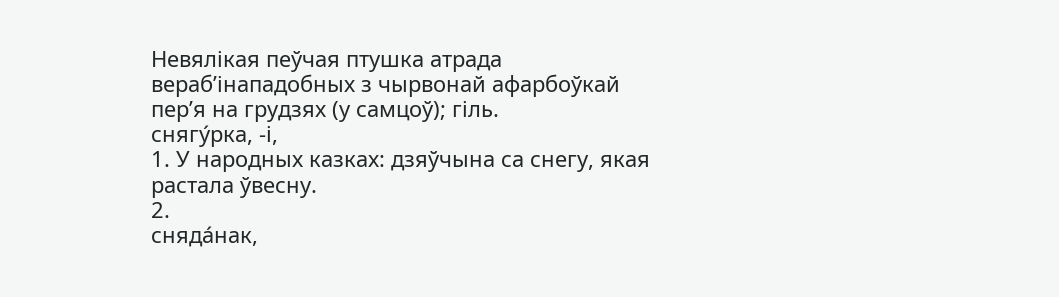Невялікая пеўчая птушка атрада вераб’інападобных з чырвонай афарбоўкай пер’я на грудзях (у самцоў); гіль.
снягу́рка, -і,
1. У народных казках: дзяўчына са снегу, якая растала ўвесну.
2.
сняда́нак,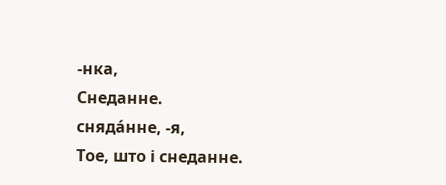-нка,
Снеданне.
сняда́нне, -я,
Тое, што і снеданне.